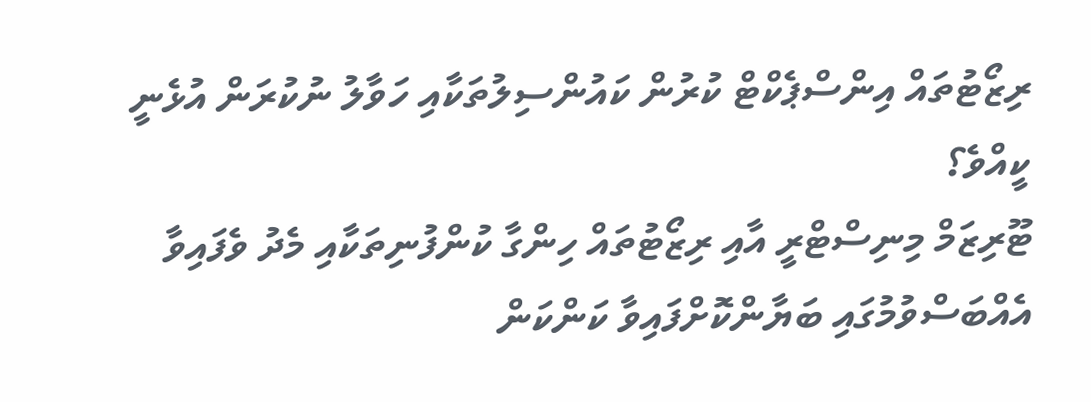ރިޒޯޓުތައް އިންސްޕެކްޓް ކުރުން ކައުންސިލުތަކާއި ހަވާލު ނުކުރަން އުޅެނީ ކީއްވެ؟
ޓޫރިޒަމް މިނިސްޓްރީ އާއި ރިޒޯޓުތައް ހިންގާ ކުންފުނިތަކާއި މެދު ވެފައިވާ އެއްބަސްވުމުގައި ބަޔާންކޮށްފައިވާ ކަންކަން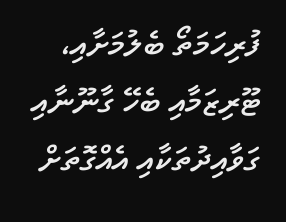ފުރިހަމަތޯ ބެލުމަށާއި، ޓޫރިޒަމާއި ބެހޭ ގާނޫނާއި ގަވާއިދުތަކާއި އެއްގޮތަށް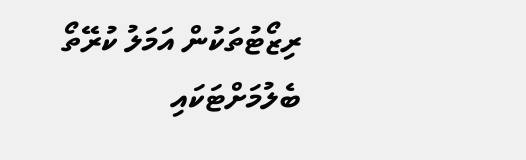ރިޒޯޓުތަކުން އަމަލު ކުރޭތޯ ބެލުމަށްޓަކައި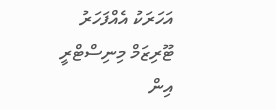އަހަރަކު އެއްފަހަރު ޓޫރިޒަމް މިނިސްޓްރީ އިން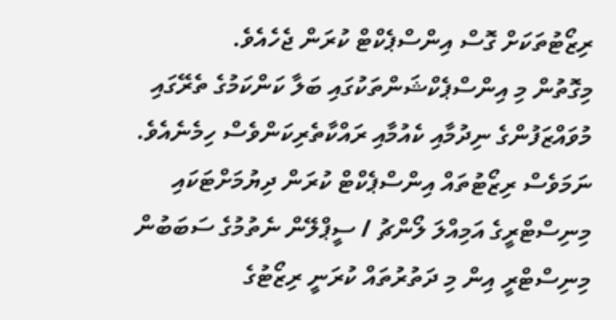ރިޒޯޓުތަކަށް ގޮސް އިންސްޕެކްޓް ކުރަން ޖެހެއެވެ.
މިގޮތުން މި އިންސްޕެކްޝަންތަކުގައި ބަލާ ކަންކަމުގެ ތެރޭގައި މުވައްޒަފުންގެ ނިދުމާއި ކެއުމާއި ރައްކާތެރިކަންވެސް ހިމެނެއެވެ. ނަމަވެސް ރިޒޯޓުތައް އިންސްޕެކްޓް ކުރަން ދިޔުމަށްޓަކައި މިނިސްޓްރީގެ އަމިއްލަ ލޯންޗު / ސީޕްލޭން ނެތުމުގެ ސަބަބުން މިނިސްޓްރީ އިން މި ދަތުރުތައް ކުރަނީ ރިޒޯޓުގެ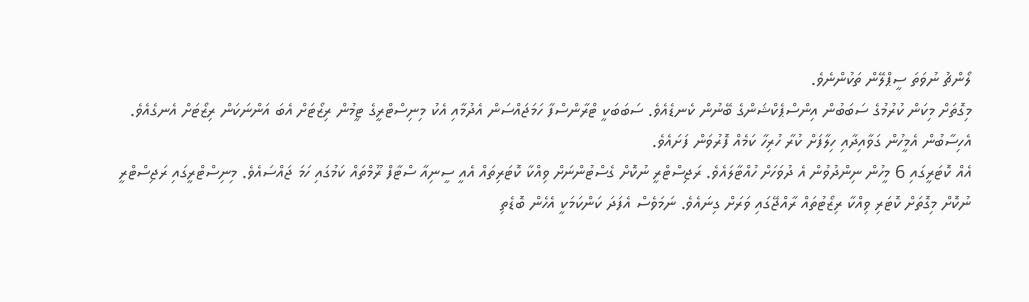ލޯންޗު ނުވަތަ ސީޕްލޭން ތަކުންނެވެ.
މިގޮތަށް މިކަން ކުރުމުގެ ސަބަބުން އިންސްޕެކްޝަންގެ ބޭނުން ކެނޑެއެވެ. ސަބަބަކީ ޓްރާންސްފާ ހަމަޖައްސަން އެދުމާއި އެކު މިނިސްޓްރީގެ ޓީމުން ރިޒޯޓަށް އެބަ އަންނަކަން ރިޒޯޓަށް އެނގެއެވެ. އެހިސާބުން އެމީހުން ގަވާއިދާއި ހިލާފަށް ކުރާ ހުރިހާ ކަމެއް ފޮރުވަން ފަށައެވެ.
އެއް ކޮޓަރީގައި 6 މީހުން ނިންދުވުން އެ ދުވަހަށް ހުއްޓާލައެވެ. ރަޖިސްޓްރީ ނުކޮށް ގެސްޓުންނަށް ވިއްކާ ކޮޓަރިތައް އެއީ ސީނިއާ ސްޓާފް ރޫމްތައް ކަމުގައި ހަމަ ޖައްސައެވެ. މިނިސްޓްރީގައި ރަޖިސްޓްރީ ނުކޮށް މިގޮތަށް ކޮޓަރި ވިއްކާ ރިޒޯޓުތައް ރާއްޖޭގައި ވަރަށް ގިނައެވެ. ނަމަވެސް އެފަދަ ކަންކަމަކީ އެހެން ބޮޑެތި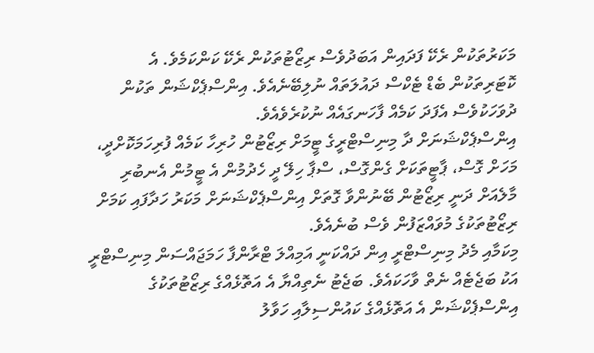މަކަރުތަކުން ރެކޭ ފަދައިން އަބަދުވެސް ރިޒޯޓުތަކުން ރެކޭ ކަންކަމެވެ. އެ ކޮޓަރިތަކުން ބެޑް ޓެކްސް ދައުލަތައް ނުލިބޭނެއެވެ. އިންސްޕެކްޝަން ތަކުން ދުވަހަކުވެސް އެފަދަ ކަމެއް ފާހަނގައެއް ނުކުރެވެއެވެ.
އިންސްޕެކްޝަނަށް ދާ މިނިސްޓްރީގެ ޓީމަށް ރިޒޯޓުން ހުރިހާ ކަމެއް ފުރިހަމަކޮށްދީ، މަހަށް ގޮސް، ޕާޓީތަކަށް ގެންގޮސް، ސްޕާ ހިލޭ ދީ ހެދުމުން އެ ޓީމުން އެނބުރި މާލެއަށް ދަނީ ރިޒޯޓުން ބޭނުންވާ ގޮތަށް އިންސްޕެކްޝަނަށް މަކަރު ހަދާފައި ކަމަށް ރިޒޯޓުތަކުގެ މުވައްޒަފުން ވެސް ބުނެއެވެ.
މިކަމާއި މެދު މިނިސްޓްރީ އިން ދައްކަނީ އަމިއްލަ ޓްރާންފާ ހަމަޖައްސަން މިނިސްޓްރީ އަކު ބަޖެޓެއް ނެތް ވާހަކައެވެ. ބަޖެޓު ނެތިއްޔާ އެ އަތޮޅެއްގެ ރިޒޯޓުތަކުގެ އިންސްޕެކްޝަން އެ އަތޮޅެއްގެ ކައުންސިލާއި ހަވާލު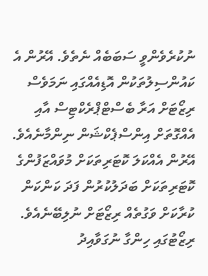ނުކުރެވެންވީ ސަބަބެއް ނެތެވެ. އޭރުން އެ ކައުންސިލުތަކުން އޮޑިއެއްގައި ނަމަވެސް ރިޒޯޓަށް އަރާ ބެސްޓްޕްރެކްޓިސް އާއި އެއްގޮތަށް އިންސްޕެކްޝަން ނިންމާނެއެވެ. އޭރުން އެއްކަލަ ކޮޓަރިތަކަށް މުވައްޒަފުންގެ ކޮޓަރިތަކަށް ބަދަލުކުރުން ފަދަ ކަންކަން ކުރާކަށް ވަގުތެއް ރިޒޯޓަށް ނުލިބޭނެއެވެ.
ރިޒޯޓުގައި ހިންގާ ނުގަވާއިދު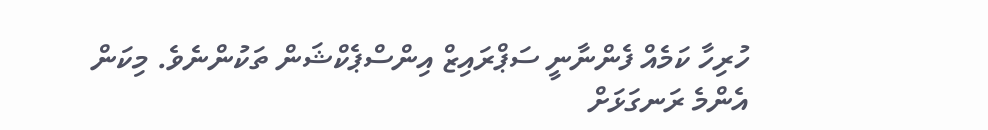ހުރިހާ ކަމެއް ފެންނާނީ ސަޕްރައިޒް އިންސްޕެކްޝަން ތަކުންނެވެ. މިކަން އެންމެ ރަނގަޅަށް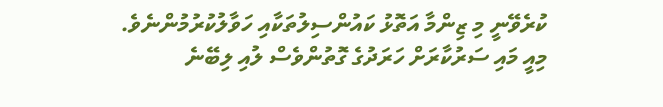ކުރެވޭނީ މި ޒިންމާ އަތޮޅު ކައުންސިލުތަކާއި ހަވާލުކުރުމުންނެވެ. މިއީ މައި ސަރުކާރަށް ހަރަދުގެ ގޮތުންވެސް ލުއި ލިބޭނެ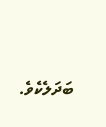ބަދަލެކެވެ.